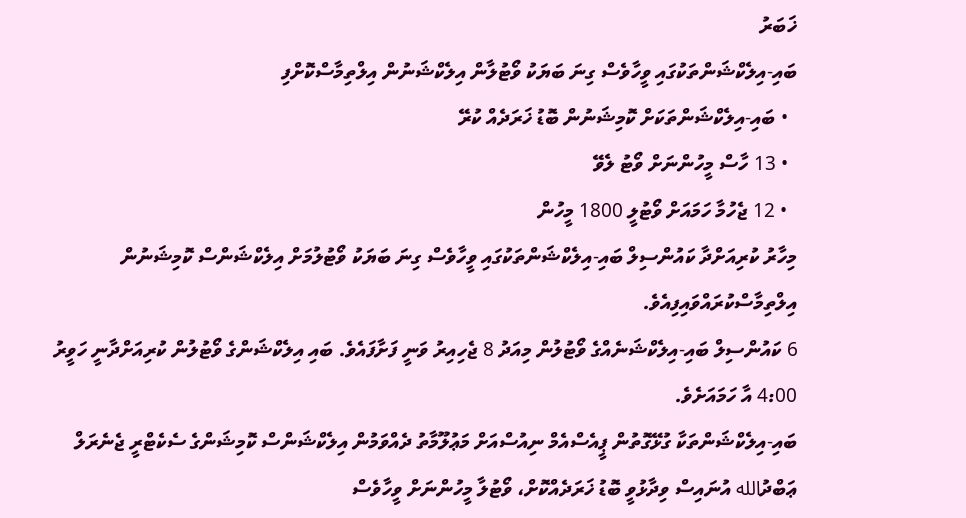ޚަބަރު
ބައި-އިލެކްޝަންތަކުގައި ވީހާވެސް ގިނަ ބަޔަކު ވޯޓުލާން އިލެކްޝަނުން އިލްތިމާސްކޮށްފި
  • ބައި-އިލެކްޝަންތަކަށް ކޮމިޝަނުން ބޮޑު ޚަރަދެއް ކުރޭ
  • 13 ހާސް މީހުންނަށް ވޯޓު ލެވޭ
  • 12 ޖެހުމާ ހަމައަށް ވޯޓުލީ 1800 މީހުން
މިހާރު ކުރިއަށްދާ ކައުންސިލް ބައި-އިލެކްޝަންތަކުގައި ވީހާވެސް ގިނަ ބަޔަކު ވޯޓުލުމަށް އިލެކްޝަންސް ކޮމިޝަނުން އިލްތިމާސްކުރައްވައިފިއެވެ.
6 ކައުންސިލް ބައި-އިލެކްޝަނެއްގެ ވޯޓުލުން މިއަދު 8 ޖެހިއިރު ވަނީ ފަށާފައެވެ. ބައި އިލެކްޝަންގެ ވޯޓުލުން ކުރިއަށްދާނީ ހަވީރު 4:00 އާ ހަމައަށެވެ.
ބައި-އިލެކްޝަންތަކާ ގުޅޭގޮތުން ޕީއެސްއެމް ނިއުސްއަށް މަޢުލޫމާތު ދެއްވަމުން އިލެކްޝަންސް ކޮމިޝަންގެ ސެކެޓްރީ ޖެނެރަލް ޢަބްދުالله އުނައިސް ވިދާޅުވީ ބޮޑު ޚަރަދެއްކޮށް، ވޯޓުލާ މީހުންނަށް ވީހާވެސް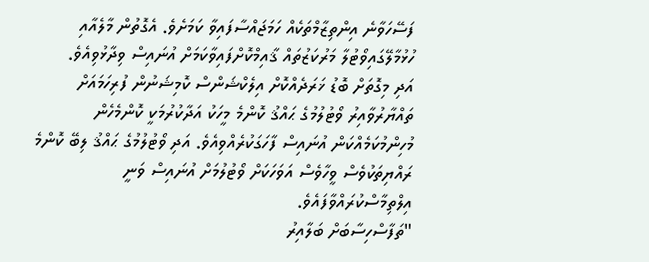ފަސޭހަވާނެ އިންތިޒާމްތަކެއް ހަމަޖައްސާފައިވާ ކަމަށެވެ. އެގޮތުން މާލެއާއި ހުޅުމާލޭގައިވޯޓުލާ މަރުކަޒުތައް ޤާއިމްކޮށްފައިވާކަމަށް އުނައިސް ވިދާޅުވިއެވެ.
އަދި މިގޮތަށް ބޮޑު ޚަރަދެއްކޮށް އިލެކްޝަންސް ކޮމިޝަނުން ފުރިހަމައަށް ތައްޔާރުވާއިރު ވޯޓުލުމުގެ ޙައްޤު ކޮންމެ މީހަކު އަދާކުރުމަކީ ކޮންމެހެން މުހިންމުކަމެއްކަން އުނައިސް ފާހަގަކުރެއްވިއެވެ. އަދި ވޯޓުލުމުގެ ޙައްޤު ލިބޭ ކޮންމެ ރައްޔިތަކުވެސް ވީހާވެސް އަވަހަކަށް ވޯޓުލުމަށް އުނައިސް ވަނީ އިލްތިމާސްކުރައްވާފައެވެ.
"ތަފާސްހިސާބަށް ބަލާއިރު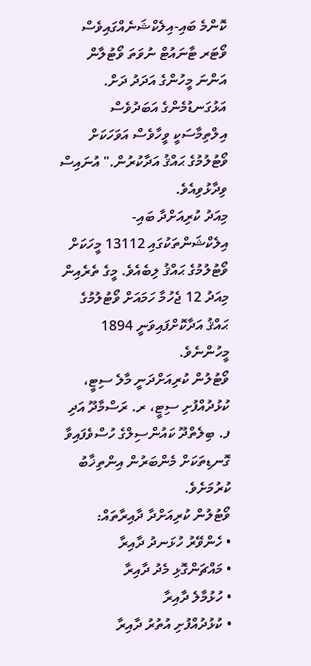ކޮންމެ ބައި-އިލެކްޝަނެއްގައިވެސް ވޯޓަރ ޓާނައުޓް ނުވަތަ ވޯޓުލާން އަންނަ މީހުންގެ އަދަދު ދަށް. އަޅުގަނޑުމެންގެ އަބަދުވެސް އިލްތިމާސަކީ ވީހާވެސް އަވަހަކަށް ވޯޓުލުމުގެ ޙައްޤު އަދާކުރުން." އުނައިސް ވިދާޅުވިއެވެ.
މިއަދު ކުރިއަށްދާ ބައި-އިލެކްޝަންތަކުގައި 13112 މީހަކަށް ވޯޓުލުމުގެ ޙައްޤު ލިބެއެވެ. މީގެ ތެރެއިން މިއަދު 12 ޖެހުމާ ހަމައަށް ވޯޓުލުމުގެ ޙައްޤު އަދާކޮށްފައިވަނީ 1894 މީހުންނެވެ.
ވޯޓުލުން ކުރިއަށްދަނީ މާލެ ސިޓީ، ކުޅުދުއްފުށި ސިޓީ، ރ. ރަސްމާދޫ އަދި ފ. ބިލެތްދޫ ކައުންސިލްގެ ހުސްވެފައިވާ ގޮނޑިތަކަށް މެންބަރުން އިންތިޚާބު ކުރުމަށެވެ.
ވޯޓުލުން ކުރިއަށްދާ ދާއިރާތައް:
• ހެންވޭރު ހުޅަނދު ދާއިރާ
• މައްޗަންގޮޅި މެދު ދާއިރާ
• ހުޅުމާލެ ދާއިރާ
• ކުޅުދުއްފުށި އުތުރު ދާއިރާ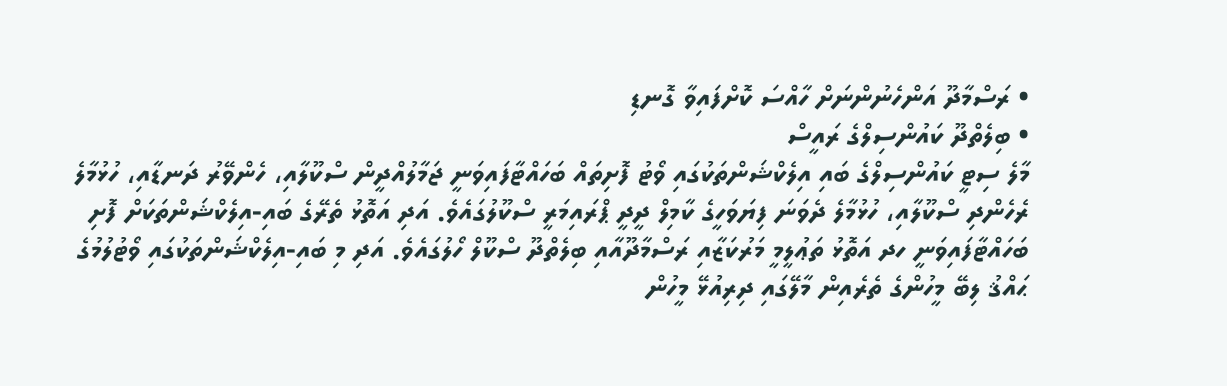• ރަސްމާދޫ އަންހެނުންނަށް ހާއްސަ ކޮށްފައިވާ ގޮނޑި
• ބިލެތްދޫ ކައުންސިލްގެ ރައީސް
މާލެ ސިޓީ ކައުންސިލްގެ ބައި އިލެކްޝަންތަކުގައި ވޯޓު ފޮށިތައް ބަހައްޓާފައިވަނީ ޖަމާލުއްދީން ސްކޫލާއި، ހެންވޭރު ދަނޑާއި، ހުޅުމާލެ ރެހެންދި ސްކޫލާއި، ހުޅުމާލެ ދެވަނަ ފިޔަވަހީގެ ކާމިލް ދީދީ ޕްރައިމަރީ ސްކޫލުގައެވެ. އަދި އަތޮޅު ތެރޭގެ ބައި-އިލެކްޝަންތަކަށް ފޮށި ބަހައްޓާފައިވަނީ ހދ އަތޮޅު ތަޢުލީމީ މަރުކަޒާއި ރަސްމާދޫއާއި ބިލެތްދޫ ސްކޫލް ހޯލުގައެވެ. އަދި މި ބައި-އިލެކްޝަންތަކުގައި ވޯޓުލުމުގެ ޙައްޤު ލިބޭ މީހުންގެ ތެރެއިން މާލޭގައި ދިރިއުޅޭ މީހުން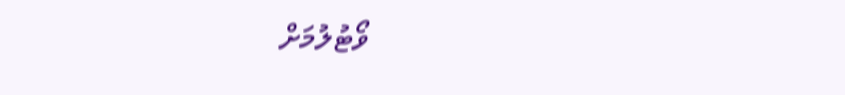ވޯޓުލުމަށް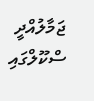ޖަމާލުއްދީ ސްކޫލްގައި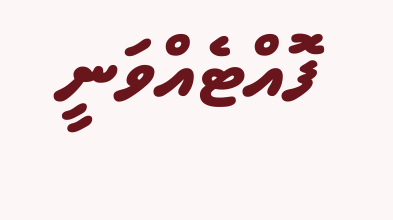ފޮއްޓެއްވަނީ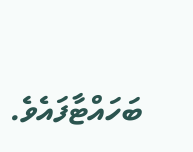ބަހައްޓާފައެވެ.